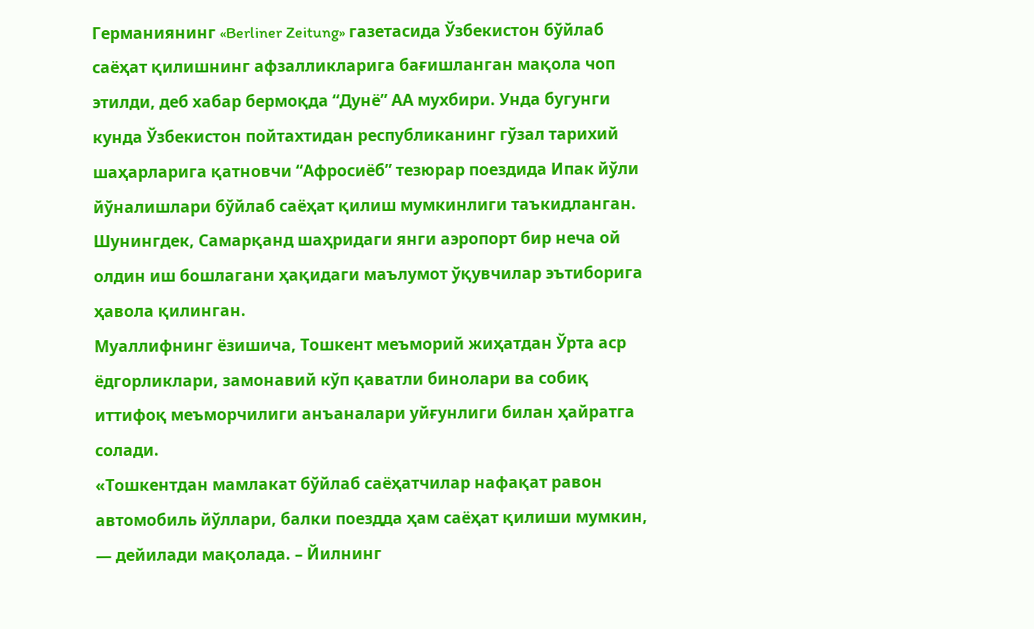Германиянинг «Berliner Zeitung» газетасида Ўзбекистон бўйлаб саёҳат қилишнинг афзалликларига бағишланган мақола чоп этилди, деб хабар бермоқда “Дунё” АА мухбири. Унда бугунги кунда Ўзбекистон пойтахтидан республиканинг гўзал тарихий шаҳарларига қатновчи “Афросиёб” тезюрар поездида Ипак йўли йўналишлари бўйлаб саёҳат қилиш мумкинлиги таъкидланган. Шунингдек, Самарқанд шаҳридаги янги аэропорт бир неча ой олдин иш бошлагани ҳақидаги маълумот ўқувчилар эътиборига ҳавола қилинган.
Муаллифнинг ёзишича, Тошкент меъморий жиҳатдан Ўрта аср ёдгорликлари, замонавий кўп қаватли бинолари ва собиқ иттифоқ меъморчилиги анъаналари уйғунлиги билан ҳайратга солади.
«Тошкентдан мамлакат бўйлаб саёҳатчилар нафақат равон автомобиль йўллари, балки поездда ҳам саёҳат қилиши мумкин, — дейилади мақолада. – Йилнинг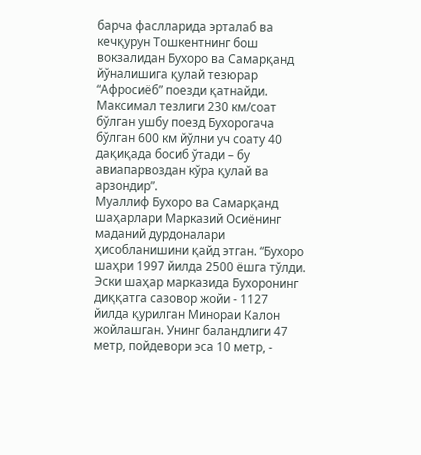барча фаслларида эрталаб ва кечқурун Тошкентнинг бош вокзалидан Бухоро ва Самарқанд йўналишига қулай тезюрар “Афросиёб” поезди қатнайди. Максимал тезлиги 230 км/соат бўлган ушбу поезд Бухорогача бўлган 600 км йўлни уч соату 40 дақиқада босиб ўтади – бу авиапарвоздан кўра қулай ва арзондир”.
Муаллиф Бухоро ва Самарқанд шаҳарлари Марказий Осиёнинг маданий дурдоналари ҳисобланишини қайд этган. “Бухоро шаҳри 1997 йилда 2500 ёшга тўлди. Эски шаҳар марказида Бухоронинг диққатга сазовор жойи - 1127 йилда қурилган Минораи Калон жойлашган. Унинг баландлиги 47 метр, пойдевори эса 10 метр, -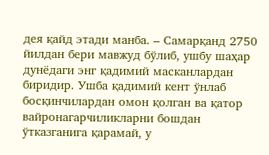дея қайд этади манба. – Самарқанд 2750 йилдан бери мавжуд бўлиб, ушбу шаҳар дунёдаги энг қадимий масканлардан биридир. Ушба қадимий кент ўнлаб босқинчилардан омон қолган ва қатор вайронагарчиликларни бошдан ўтказганига қарамай, у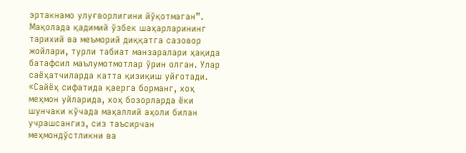эртакнамо улуғворлигини йўқотмаган”.
Мақолада қадимий ўзбек шаҳарларининг тарихий ва меъморий диққатга сазовор жойлари, турли табиат манзаралари ҳақида батафсил маълумотмотлар ўрин олган. Улар саёҳатчиларда катта қизиқиш уйғотади.
«Сайёҳ сифатида қаерга борманг, хоҳ меҳмон уйларида, хоҳ бозорларда ёки шунчаки кўчада маҳаллий аҳоли билан учрашсангиз, сиз таъсирчан меҳмондўстликни ва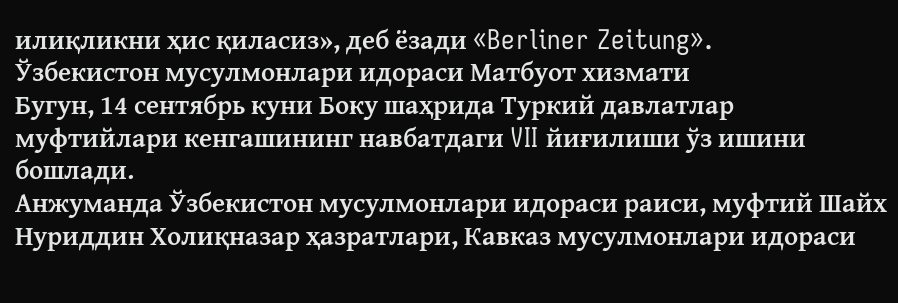илиқликни ҳис қиласиз», деб ёзади «Berliner Zeitung».
Ўзбекистон мусулмонлари идораси Матбуот хизмати
Бугун, 14 сентябрь куни Боку шаҳрида Туркий давлатлар муфтийлари кенгашининг навбатдаги VII йиғилиши ўз ишини бошлади.
Анжуманда Ўзбекистон мусулмонлари идораси раиси, муфтий Шайх Нуриддин Холиқназар ҳазратлари, Кавказ мусулмонлари идораси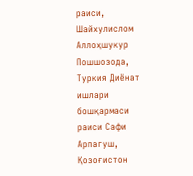раиси, Шайхулислом Аллоҳшукур Пошшозода, Туркия Диёнат ишлари бошқармаси раиси Сафи Арпагуш, Қозоғистон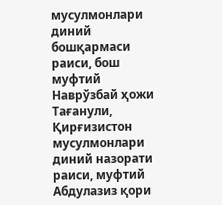мусулмонлари диний бошқармаси раиси, бош муфтий Наврўзбай ҳожи Тағанули, Қирғизистон мусулмонлари диний назорати раиси, муфтий Абдулазиз қори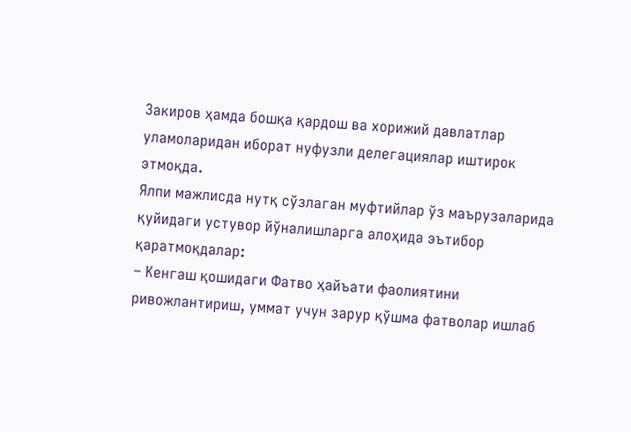Закиров ҳамда бошқа қардош ва хорижий давлатлар уламоларидан иборат нуфузли делегациялар иштирок этмоқда.
Ялпи мажлисда нутқ сўзлаган муфтийлар ўз маърузаларида қуйидаги устувор йўналишларга алоҳида эътибор қаратмоқдалар:
– Кенгаш қошидаги Фатво ҳайъати фаолиятини ривожлантириш, уммат учун зарур қўшма фатволар ишлаб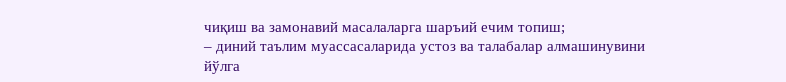чиқиш ва замонавий масалаларга шаръий ечим топиш;
– диний таълим муассасаларида устоз ва талабалар алмашинувини йўлга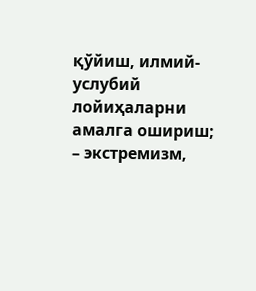қўйиш, илмий-услубий лойиҳаларни амалга ошириш;
– экстремизм,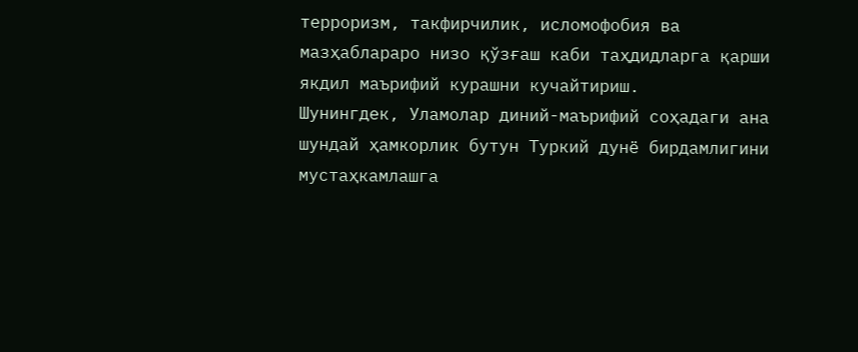терроризм, такфирчилик, исломофобия ва мазҳаблараро низо қўзғаш каби таҳдидларга қарши якдил маърифий курашни кучайтириш.
Шунингдек, Уламолар диний-маърифий соҳадаги ана шундай ҳамкорлик бутун Туркий дунё бирдамлигини мустаҳкамлашга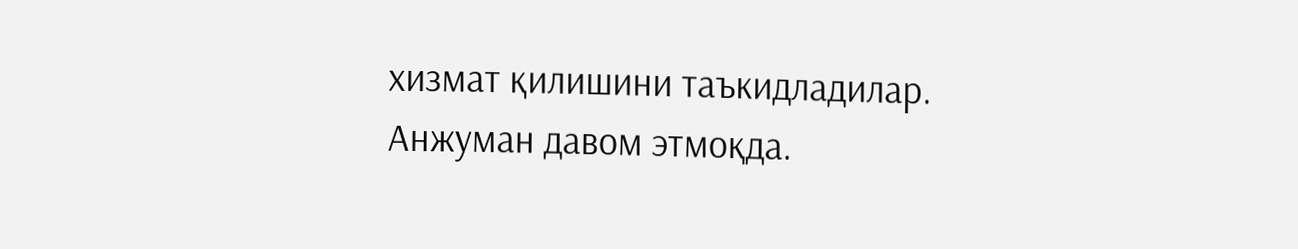хизмат қилишини таъкидладилар.
Анжуман давом этмоқда.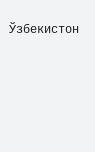Ўзбекистон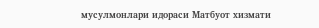мусулмонлари идораси Матбуот хизмати